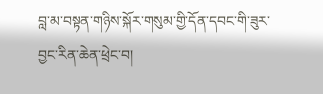བླ་མ་བསྟན་གཉིས་སྐོར་གསུམ་གྱི་དོན་དབང་གི་ཟུར་བྱང་རིན་ཆེན་ཕྲེང་བ།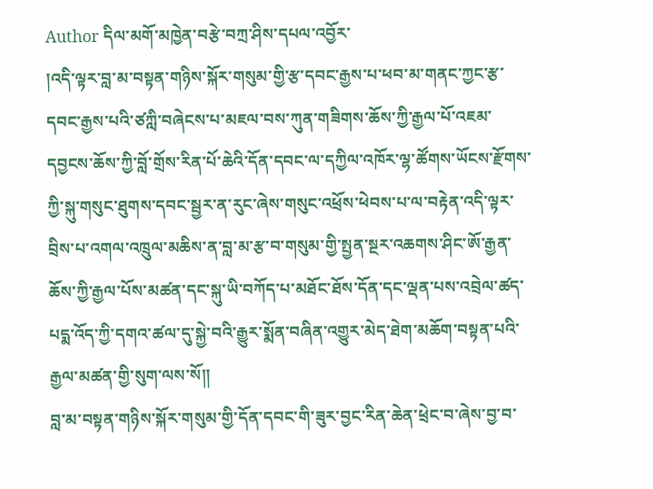Author དིལ་མགོ་མཁྱེན་བརྩེ་བཀྲ་ཤིས་དཔལ་འབྱོར་
།འདི་ལྟར་བླ་མ་བསྟན་གཉིས་སྐོར་གསུམ་གྱི་རྩ་དབང་རྒྱས་པ་ཕབ་མ་གནང་ཀྱང་རྩ་དབང་རྒྱས་པའི་ཙཀླི་བཞེངས་པ་མཇལ་བས་ཀུན་གཟིགས་ཆོས་ཀྱི་རྒྱལ་པོ་འཇམ་དབྱངས་ཆོས་ཀྱི་བློ་གྲོས་རིན་པོ་ཆེའི་དོན་དབང་ལ་དཀྱིལ་འཁོར་ལྷ་ཚོགས་ཡོངས་རྫོགས་ཀྱི་སྐུ་གསུང་ཐུགས་དབང་སྦྱར་ན་རུང་ཞེས་གསུང་འཕྲོས་ཕེབས་པ་ལ་བརྟེན་འདི་ལྟར་བྲིས་པ་འགལ་འཁྲུལ་མཆིས་ན་བླ་མ་རྩ་བ་གསུམ་གྱི་སྤྱན་སྔར་འཆགས་ཤིང་ཨོ་རྒྱན་ཆོས་ཀྱི་རྒྱལ་པོས་མཚན་དང་སྐུ་ཡི་བཀོད་པ་མཐོང་ཐོས་དོན་དང་ལྡན་པས་འབྲེལ་ཚད་པདྨ་འོད་ཀྱི་དགའ་ཚལ་དུ་སྐྱེ་བའི་རྒྱུར་སྨོན་བཞིན་འགྱུར་མེད་ཐེག་མཆོག་བསྟན་པའི་རྒྱལ་མཚན་གྱི་སུག་ལས་སོ།།
བླ་མ་བསྟན་གཉིས་སྐོར་གསུམ་གྱི་དོན་དབང་གི་ཟུར་བྱང་རིན་ཆེན་ཕྲེང་བ་ཞེས་བྱ་བ་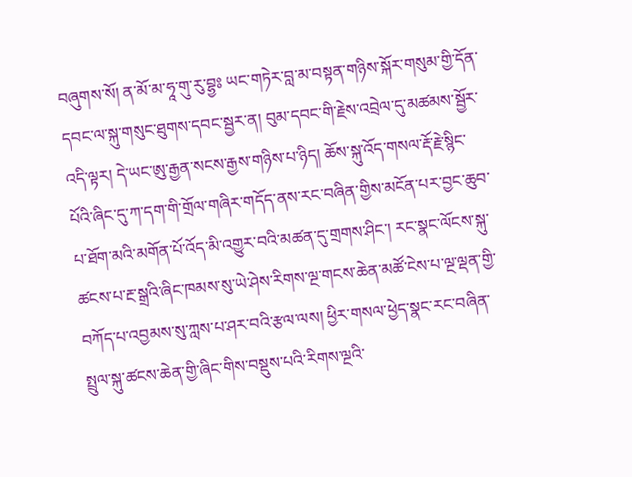བཞུགས་སོ། ན་མོ་མ་ཧཱ་གུ་རུ་བྷྱཿ ཡང་གཏེར་བླ་མ་བསྟན་གཉིས་སྐོར་གསུམ་གྱི་དོན་དབང་ལ་སྐུ་གསུང་ཐུགས་དབང་སྦྱར་ན། བུམ་དབང་གི་རྗེས་འབྲེལ་དུ་མཚམས་སྦྱོར་འདི་ལྟར། དེ་ཡང་ཨུ་རྒྱན་སངས་རྒྱས་གཉིས་པ་ཉིད། ཆོས་སྐུ་འོད་གསལ་རྡོ་རྗེ་སྙིང་པོའི་ཞིང་དུ་ཀ་དག་གི་གྲོལ་གཞིར་གདོད་ནས་རང་བཞིན་གྱིས་མངོན་པར་བྱང་ཆུབ་པ་ཐོག་མའི་མགོན་པོ་འོད་མི་འགྱུར་བའི་མཚན་དུ་གྲགས་ཤིང་། རང་སྣང་ལོངས་སྐུ་ཚངས་པ་རྔ་སྒྲའི་ཞིང་ཁམས་སུ་ཡེ་ཤེས་རིགས་ལྔ་གངས་ཆེན་མཚོ་ངེས་པ་ལྔ་ལྡན་གྱི་བཀོད་པ་འབྱམས་སུ་ཀླས་པ་ཤར་བའི་རྩལ་ལས། ཕྱིར་གསལ་ཕྱེད་སྣང་རང་བཞིན་སྤྲུལ་སྐུ་ཚངས་ཆེན་གྱི་ཞིང་གིས་བསྡུས་པའི་རིགས་ལྔའི་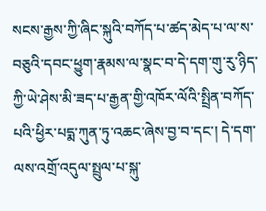སངས་རྒྱས་ཀྱི་ཞིང་སྐུའི་བཀོད་པ་ཚད་མེད་པ་ལ་ས་བཅུའི་དབང་ཕྱུག་རྣམས་ལ་སྣང་བ་དེ་དག་གུ་རུ་ཉིད་ཀྱི་ཡེ་ཤེས་མི་ཟད་པ་རྒྱན་གྱི་འཁོར་ལོའི་སྤྲིན་བཀོད་པའི་ཕྱིར་པདྨ་ཀུན་ཏུ་འཆང་ཞེས་བྱ་བ་དང་། དེ་དག་ལས་འགྲོ་འདུལ་སྤྲུལ་པ་སྐུ་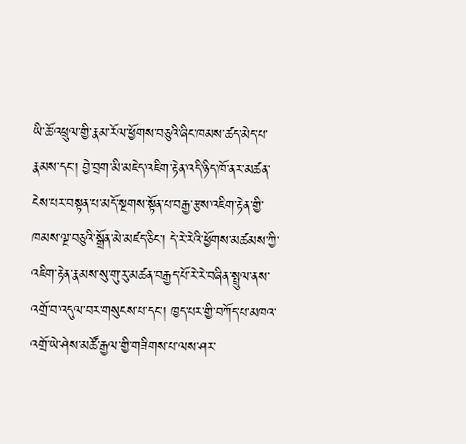ཡི་ཆོ་འཕྲུལ་གྱི་རྣམ་རོལ་ཕྱོགས་བཅུའི་ཞིང་ཁམས་ཚད་མེད་པ་རྣམས་དང་། བྱེ་བྲག་མི་མཇེད་འཇིག་རྟེན་འདི་ཉིད་ཁོ་ནར་མཚན་ངེས་པར་བསྟན་པ་མདོ་སྔགས་སྟོན་པ་བརྒྱ་རྩས་འཇིག་རྟེན་གྱི་ཁམས་ལྔ་བཅུའི་སྒྲོན་མེ་མཛད་ཅིང་། དེ་རེ་རེའི་ཕྱོགས་མཚམས་ཀྱི་འཇིག་རྟེན་རྣམས་སུ་གུ་རུ་མཚན་བརྒྱད་པོ་རེ་རེ་བཞིན་སྤྲུལ་ནས་འགྲོ་བ་འདུལ་བར་གསུངས་པ་དང་། ཁྱད་པར་གྱི་བཀོད་པ་མཁའ་འགྲོ་ཡེ་ཤེས་མཚོ་རྒྱལ་གྱི་གཟིགས་པ་ལས་ཤར་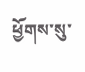ཕྱོགས་སུ་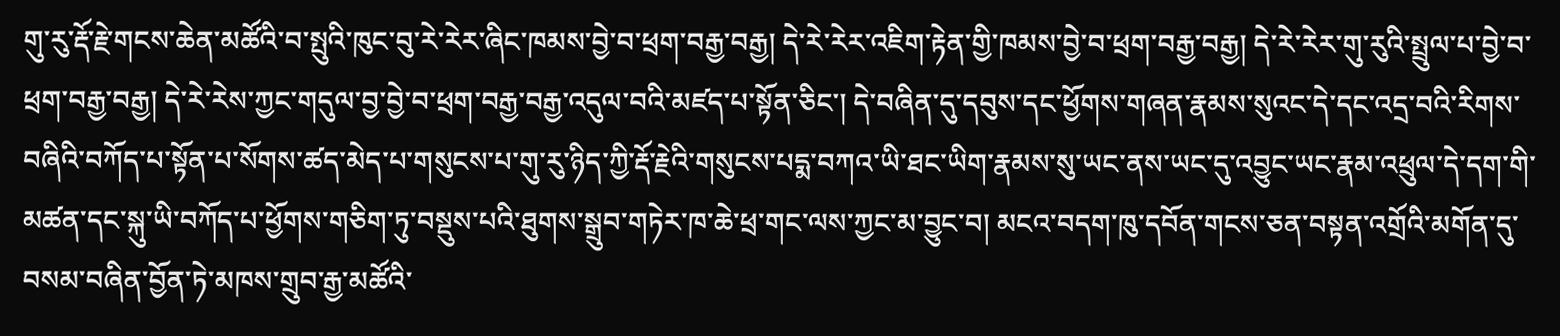གུ་རུ་རྡོ་རྗེ་གངས་ཆེན་མཚོའི་བ་སྤུའི་ཁུང་བུ་རེ་རེར་ཞིང་ཁམས་བྱེ་བ་ཕྲག་བརྒྱ་བརྒྱ། དེ་རེ་རེར་འཇིག་རྟེན་གྱི་ཁམས་བྱེ་བ་ཕྲག་བརྒྱ་བརྒྱ། དེ་རེ་རེར་གུ་རུའི་སྤྲུལ་པ་བྱེ་བ་ཕྲག་བརྒྱ་བརྒྱ། དེ་རེ་རེས་ཀྱང་གདུལ་བྱ་བྱེ་བ་ཕྲག་བརྒྱ་བརྒྱ་འདུལ་བའི་མཛད་པ་སྟོན་ཅིང་། དེ་བཞིན་དུ་དབུས་དང་ཕྱོགས་གཞན་རྣམས་སུའང་དེ་དང་འདྲ་བའི་རིགས་བཞིའི་བཀོད་པ་སྟོན་པ་སོགས་ཚད་མེད་པ་གསུངས་པ་གུ་རུ་ཉིད་ཀྱི་རྡོ་རྗེའི་གསུངས་པདྨ་བཀའ་ཡི་ཐང་ཡིག་རྣམས་སུ་ཡང་ནས་ཡང་དུ་འབྱུང་ཡང་རྣམ་འཕྲུལ་དེ་དག་གི་མཚན་དང་སྐུ་ཡི་བཀོད་པ་ཕྱོགས་གཅིག་ཏུ་བསྡུས་པའི་ཐུགས་སྒྲུབ་གཏེར་ཁ་ཆེ་ཕྲ་གང་ལས་ཀྱང་མ་བྱུང་བ། མངའ་བདག་ཁུ་དབོན་གངས་ཅན་བསྟན་འགྲོའི་མགོན་དུ་བསམ་བཞིན་བྱོན་ཏེ་མཁས་གྲུབ་རྒྱ་མཚོའི་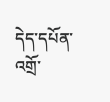དེད་དཔོན་འགྲོ་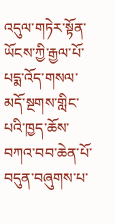འདུལ་གཏེར་སྟོན་ཡོངས་ཀྱི་རྒྱལ་པོ་པདྨ་འོད་གསལ་མདོ་སྔགས་གླིང་པའི་ཁྱད་ཆོས་བཀའ་བབ་ཆེན་པོ་བདུན་བཞུགས་པ་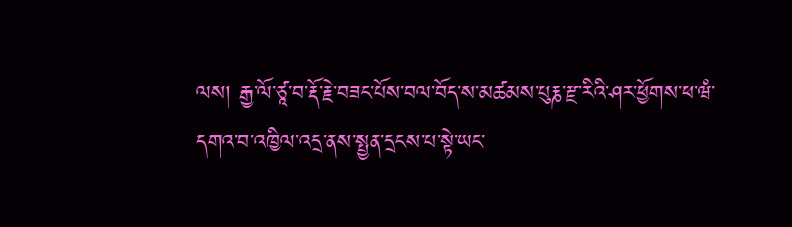ལས། རྒྱ་ལོ་ཙཱ་བ་རྡོ་རྗེ་བཟང་པོས་བལ་བོད་ས་མཚམས་པུརྞ་རྫ་རིའི་ཤར་ཕྱོགས་ཕ་ཝཾ་དགའ་བ་འཁྱིལ་འདྲ་ནས་སྤྱན་དྲངས་པ་སྟེ་ཡང་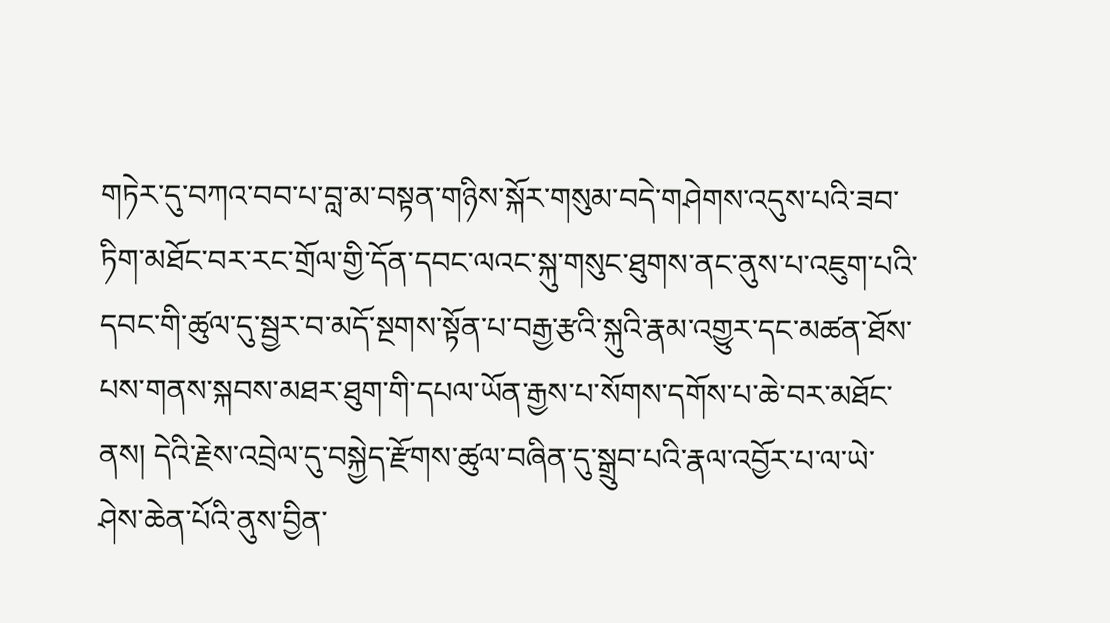གཏེར་དུ་བཀའ་བབ་པ་བླ་མ་བསྟན་གཉིས་སྐོར་གསུམ་བདེ་གཤེགས་འདུས་པའི་ཟབ་ཏིག་མཐོང་བར་རང་གྲོལ་གྱི་དོན་དབང་ལའང་སྐུ་གསུང་ཐུགས་ནང་ནུས་པ་འཇུག་པའི་དབང་གི་ཚུལ་དུ་སྦྱར་བ་མདོ་སྔགས་སྟོན་པ་བརྒྱ་རྩའི་སྐུའི་རྣམ་འགྱུར་དང་མཚན་ཐོས་པས་གནས་སྐབས་མཐར་ཐུག་གི་དཔལ་ཡོན་རྒྱས་པ་སོགས་དགོས་པ་ཆེ་བར་མཐོང་ནས། དེའི་རྗེས་འབྲེལ་དུ་བསྐྱེད་རྫོགས་ཚུལ་བཞིན་དུ་སྒྲུབ་པའི་རྣལ་འབྱོར་པ་ལ་ཡེ་ཤེས་ཆེན་པོའི་ནུས་བྱིན་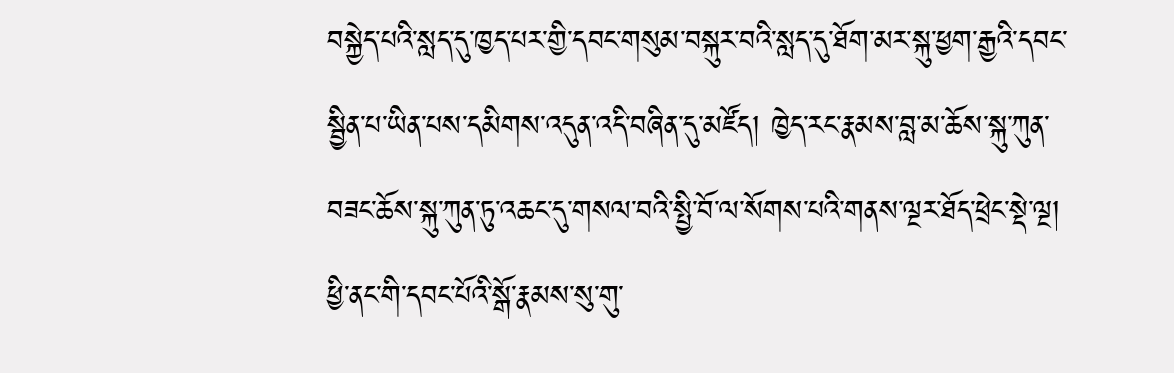བསྐྱེད་པའི་སླད་དུ་ཁྱད་པར་གྱི་དབང་གསུམ་བསྐུར་བའི་སླད་དུ་ཐོག་མར་སྐུ་ཕྱག་རྒྱའི་དབང་སྦྱིན་པ་ཡིན་པས་དམིགས་འདུན་འདི་བཞིན་དུ་མཛོད། ཁྱེད་རང་རྣམས་བླ་མ་ཆོས་སྐུ་ཀུན་བཟང་ཆོས་སྐུ་ཀུན་ཏུ་འཆང་དུ་གསལ་བའི་སྤྱི་བོ་ལ་སོགས་པའི་གནས་ལྔར་ཐོད་ཕྲེང་སྡེ་ལྔ། ཕྱི་ནང་གི་དབང་པོའི་སྒོ་རྣམས་སུ་གུ་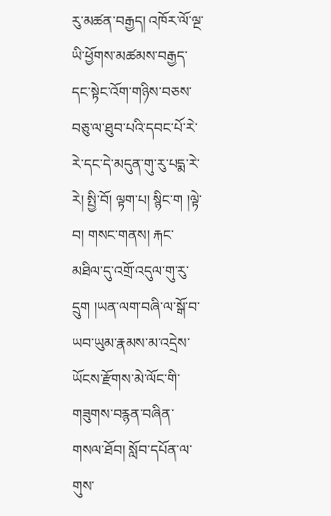རུ་མཚན་བརྒྱད། འཁོར་ལོ་ལྔ་ཡི་ཕྱོགས་མཚམས་བརྒྱད་དང་སྟེང་འོག་གཉིས་བཅས་བཅུ་ལ་ཐུབ་པའི་དབང་པོ་རེ་རེ་དང་དེ་མདུན་གུ་རུ་པདྨ་རེ་རེ། སྤྱི་བོ། ལྟག་པ། སྙིང་ག །ལྟེ་བ། གསང་གནས། རྐང་མཐིལ་དུ་འགྲོ་འདུལ་གུ་རུ་དྲུག །ཡན་ལག་བཞི་ལ་སྒོ་བ་ཡབ་ཡུམ་རྣམས་མ་འདྲེས་ཡོངས་རྫོགས་མེ་ལོང་གི་གཟུགས་བརྙན་བཞིན་གསལ་ཐོབ། སློབ་དཔོན་ལ་གུས་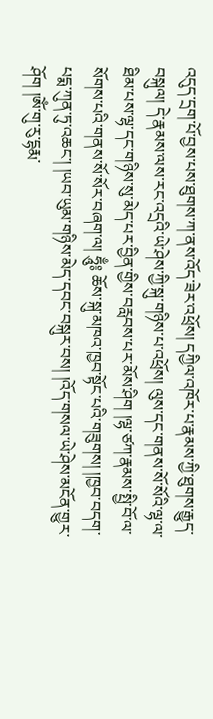འདུད་དྲག་པོ་བྱས་པས་ཐུགས་ཀ་ནས་འོད་ཟེར་འཕྲོས། དཀྱིལ་འཁོར་པ་རྣམས་ཀྱི་ཐུགས་རྒྱུད་བསྐུལ། དེ་རྣམས་ལས་རང་འདྲའི་ཡེ་ཤེས་ཀྱི་སྐུ་གཉིས་པ་འཕྲོས། ལུས་དང་གནས་སོ་སོའི་ལྷ་ལ་ཐིམ་པས་ལྷ་དང་གཉིས་སུ་མེད་པར་བྱིན་གྱིས་བརླབས་པར་མོས་ཤིག །ལྷ་ཙཀ་རྣམས་སྤྱི་བོ་ལ་སོགས་པའི་གནས་སོ་སོར་བཞག་ལ། ཧཱུྃ༔ ཆོས་སྐུ་མཁའ་ཁྱབ་སྟོང་པའི་གཟུགས། །ཁྱབ་བདག་པདྨ་ཀུན་ཏུ་འཆང་། །ཡབ་ཡུམ་གཉིས་མེད་དབང་བསྐུར་བས། །འོད་གསལ་ཡེ་ཤེས་མངོན་གྱུར་ཤོག །ཨོཾ་གུ་རུ་དྷརྨ་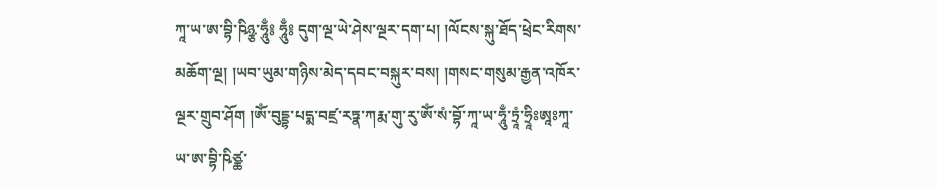ཀཱ་ཡ་ཨ་བྷི་ཥིཉྩ་ཧཱུྃ༔ ཧཱུྃ༔ དུག་ལྔ་ཡེ་ཤེས་ལྔར་དག་པ། །ལོངས་སྐུ་ཐོད་ཕྲེང་རིགས་མཆོག་ལྔ། །ཡབ་ཡུམ་གཉིས་མེད་དབང་བསྐུར་བས། །གསང་གསུམ་རྒྱན་འཁོར་ལྔར་གྲུབ་ཤོག །ཨོཾ་བུདྡྷ་པདྨ་བཛྲ་རཏྣ་ཀརྨ་གུ་རུ་ཨོཾ་སཾ་བྷོ་ཀཱ་ཡ་ཧཱུྃ་ཏྲཱཾ་ཧྲཱིཿཨཱཿཀཱ་ཡ་ཨ་བྷི་ཥིཙྪ་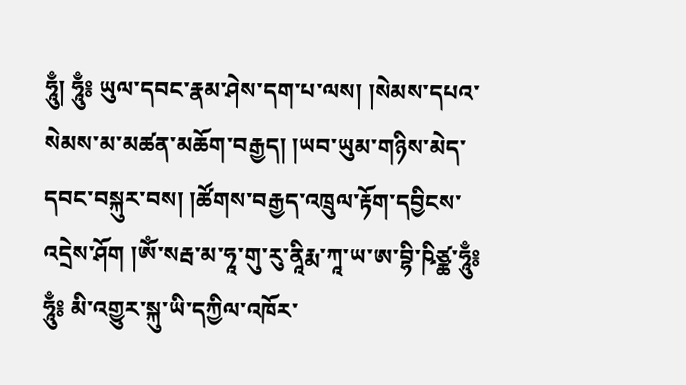ཧཱུྃ། ཧཱུྃ༔ ཡུལ་དབང་རྣམ་ཤེས་དག་པ་ལས། །སེམས་དཔའ་སེམས་མ་མཚན་མཆོག་བརྒྱད། །ཡབ་ཡུམ་གཉིས་མེད་དབང་བསྐུར་བས། །ཚོགས་བརྒྱད་འཁྲུལ་རྟོག་དབྱིངས་འདྲེས་ཤོག །ཨོཾ་སརྦ་མ་ཧཱ་གུ་རུ་ནཱིརྨ་ཀཱ་ཡ་ཨ་བྷི་ཥིཙྪ་ཧཱུྃ༔ ཧཱུྃ༔ མི་འགྱུར་སྐུ་ཡི་དཀྱིལ་འཁོར་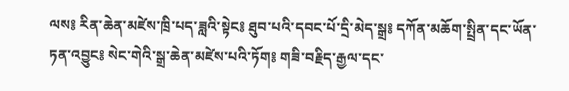ལས༔ རིན་ཆེན་མཛེས་ཁྲི་པད་ཟླའི་སྟེང༔ ཐུབ་པའི་དབང་པོ་དྲི་མེད་སྒྲ༔ དཀོན་མཆོག་སྤྲིན་དང་ཡོན་ཏན་འབྱུང༔ སེང་གེའི་སྒྲ་ཆེན་མཛེས་པའི་ཏོག༔ གཟི་བརྗིད་རྒྱལ་དང་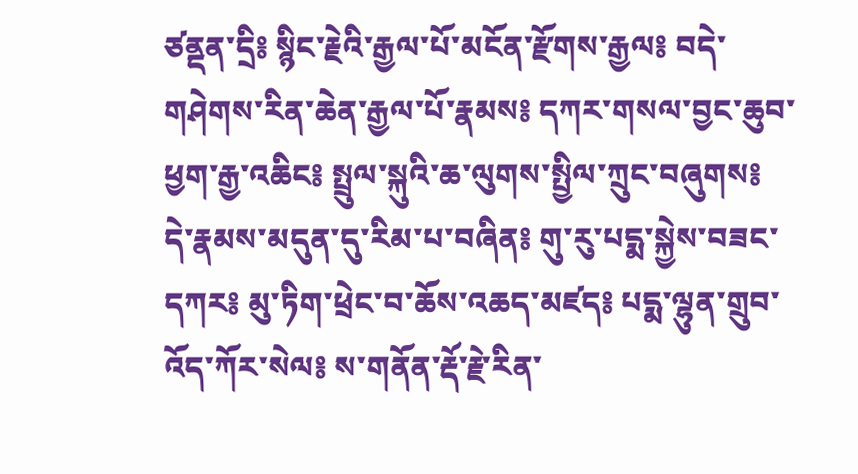ཙནྡན་དྲི༔ སྙིང་རྗེའི་རྒྱལ་པོ་མངོན་རྫོགས་རྒྱལ༔ བདེ་གཤེགས་རིན་ཆེན་རྒྱལ་པོ་རྣམས༔ དཀར་གསལ་བྱང་ཆུབ་ཕྱག་རྒྱ་འཆིང༔ སྤྲུལ་སྐུའི་ཆ་ལུགས་སྤྱིལ་ཀྲུང་བཞུགས༔ དེ་རྣམས་མདུན་དུ་རིམ་པ་བཞིན༔ གུ་རུ་པདྨ་སྐྱེས་བཟང་དཀར༔ མུ་ཏིག་ཕྲེང་བ་ཆོས་འཆད་མཛད༔ པདྨ་ལྷུན་གྲུབ་འོད་ཀོར་སེལ༔ ས་གནོན་རྡོ་རྗེ་རིན་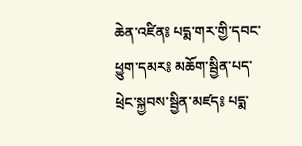ཆེན་འཛིན༔ པདྨ་གར་གྱི་དབང་ཕྱུག་དམར༔ མཆོག་སྦྱིན་པད་ཕྲེང་སྐྱབས་སྦྱིན་མཛད༔ པདྨ་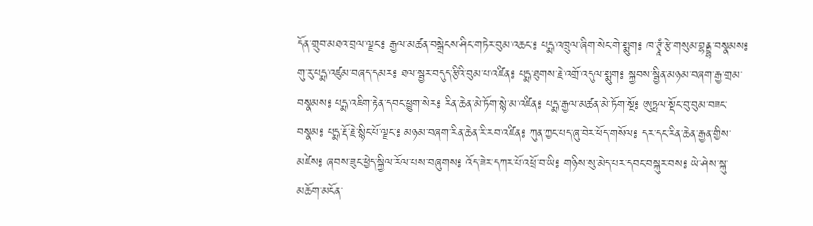དོན་གྲུབ་མཐའ་བྲལ་ལྗང་༔ རྒྱལ་མཚན་བསྒྲེངས་ཤིང་གཏེར་བུམ་འཆང་༔ པདྨ་འཁྲུལ་ཞིག་སེང་གེ་སྨུག༔ ཁ་ཊྭཱཾ་རྩེ་གསུམ་བྷནྡྷ་བསྣམས༔ གུ་རུ་པདྨ་འཛུམ་བཞད་དམར༔ ཐལ་སྦྱར་བདུད་རྩིའི་བུམ་པ་འཛིན༔ པདྨ་ཐུགས་རྗེ་འགྲོ་འདུལ་སྨུག༔ སྐྱབས་སྦྱིན་མཉམ་བཞག་རྒྱ་གྲམ་བསྣམས༔ པདྨ་འཇིག་རྟེན་དབང་ཕྱུག་སེར༔ རིན་ཆེན་མེ་ཏོག་སྙེ་མ་འཛིན༔ པདྨ་རྒྱལ་མཚན་མེ་ཏོག་སྔོ༔ ཨུཏྤལ་སྡོང་བུ་བུམ་བཟང་བསྣམ༔ པདྨ་རྡོ་རྗེ་སྙིང་པོ་ལྗང་༔ མཉམ་བཞག་རིན་ཆེན་རི་རབ་འཛིན༔ ཀུན་ཀྱང་པད་ཞུ་བེར་ཕོད་གསོལ༔ དར་དང་རིན་ཆེན་རྒྱན་གྱིས་མཛེས༔ ཞབས་ཟུང་ཕྱེད་སྐྱིལ་རོལ་པས་བཞུགས༔ འོད་ཟེར་དཀར་པོ་འཕྲོ་བ་ཡི༔ གཉིས་སུ་མེད་པར་དབང་བསྐུར་བས༔ ཡེ་ཤེས་སྐུ་མཆོག་མངོན་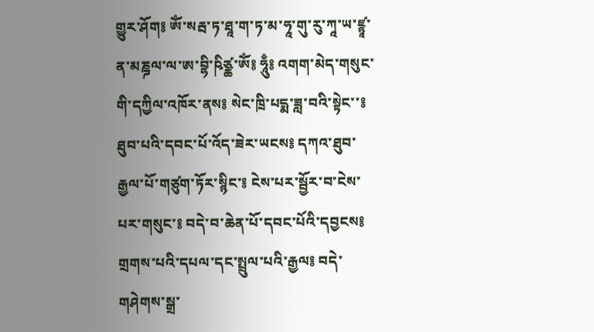གྱུར་ཤོག༔ ཨོཾ་སརྦ་ཏ་ཐཱ་ག་ཏ་མ་ཧཱ་གུ་རུ་ཀཱ་ཡ་ཛྙཱ་ན་མཎྜལ་ལ་ཨ་བྷི་ཥིཙྪ་ཨོཾ༔ ཧཱུྃ༔ འགག་མེད་གསུང་གི་དཀྱིལ་འཁོར་ནས༔ སེང་ཁྲི་པདྨ་ཟླ་བའི་སྟེང་་༔ ཐུབ་པའི་དབང་པོ་འོད་ཟེར་ཡངས༔ དཀའ་ཐུབ་རྒྱལ་པོ་གཙུག་ཏོར་སྙིང་༔ ངེས་པར་སྦྱོར་བ་ངེས་པར་གསུང་༔ བདེ་བ་ཆེན་པོ་དབང་པོའི་དབྱངས༔ གྲགས་པའི་དཔལ་དང་སྤྲུལ་པའི་རྒྱལ༔ བདེ་གཤེགས་སྒྲ་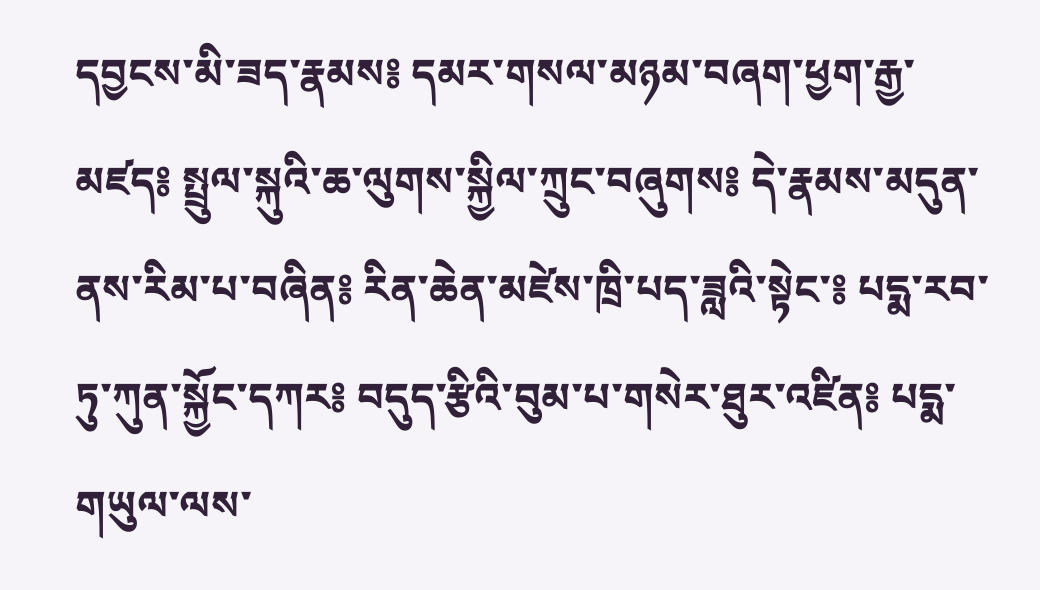དབྱངས་མི་ཟད་རྣམས༔ དམར་གསལ་མཉམ་བཞག་ཕྱག་རྒྱ་མཛད༔ སྤྲུལ་སྐུའི་ཆ་ལུགས་སྐྱིལ་ཀྲུང་བཞུགས༔ དེ་རྣམས་མདུན་ནས་རིམ་པ་བཞིན༔ རིན་ཆེན་མཛེས་ཁྲི་པད་ཟླའི་སྟེང་༔ པདྨ་རབ་ཏུ་ཀུན་སྐྱོང་དཀར༔ བདུད་རྩིའི་བུམ་པ་གསེར་ཐུར་འཛིན༔ པདྨ་གཡུལ་ལས་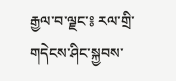རྒྱལ་བ་ལྗང་༔ རལ་གྲི་གདེངས་ཤིང་སྐྱབས་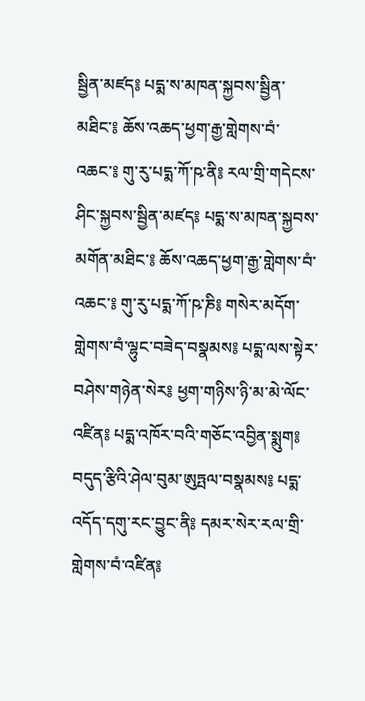སྦྱིན་མཛད༔ པདྨ་ས་མཁན་སྐྱབས་སྦྱིན་མཐིང་༔ ཆོས་འཆད་ཕྱག་རྒྱ་གླེགས་བཾ་འཆང་༔ གུ་རུ་པདྨ་ཀོ་ཥ་ནི༔ རལ་གྲི་གདེངས་ཤིང་སྐྱབས་སྦྱིན་མཛད༔ པདྨ་ས་མཁན་སྐྱབས་མགོན་མཐིང་༔ ཆོས་འཆད་ཕྱག་རྒྱ་གླེགས་བཾ་འཆང་༔ གུ་རུ་པདྨ་ཀོ་ཥ་ཎི༔ གསེར་མདོག་གླེགས་བཾ་ལྷུང་བཟེད་བསྣམས༔ པདྨ་ལས་སྟེར་བཤེས་གཉེན་སེར༔ ཕྱག་གཉིས་ཉི་མ་མེ་ལོང་འཛིན༔ པདྨ་འཁོར་བའི་གཅོང་འབྱིན་སྨུག༔ བདུད་རྩིའི་ཤེལ་བུམ་ཨུཏྤལ་བསྣམས༔ པདྨ་འདོད་དགུ་རང་བྱུང་ནི༔ དམར་སེར་རལ་གྲི་གླེགས་བཾ་འཛིན༔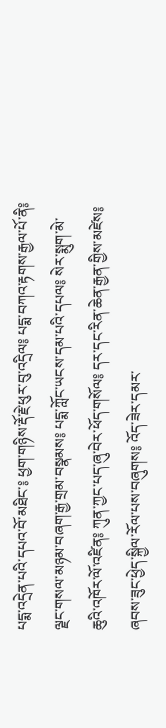པདྨ་འདྲེན་པའི་དཔའ་བོ་མཐིང་༔ ཕྱག་གཉིས་རྡོ་རྗེ་ཕུར་བུ་འདྲིལ༔ པདྨ་བཀའ་རྟགས་རྒྱལ་པོ་ནི༔ ལྗང་གསལ་མཉམ་བཞག་རྒྱ་གྲམ་བསྣམས༔ པདྨ་ཀློང་ཡངས་དམ་པའི་དཔལ༔ སེར་སྨུག་མེ་ཆུའི་འཁོར་ལོ་འཛིན༔ ཀུན་ཀྱང་པད་ཞུ་བེར་ཕོད་གསོལ༔ དར་དང་རིན་ཆེན་རྒྱན་གྱིས་མཛེས༔ ཞབས་ཟུང་ཕྱེད་སྐྱིལ་རོལ་པས་བཞུགས༔ འོད་ཟེར་དམར་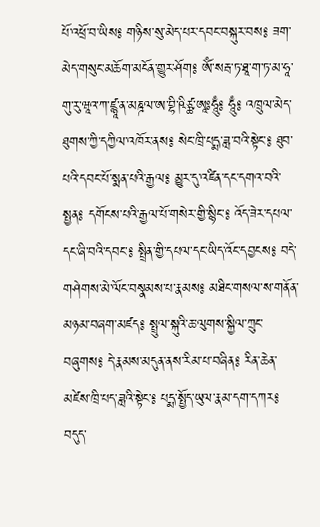པོ་འཕྲོ་བ་ཡིས༔ གཉིས་སུ་མེད་པར་དབང་བསྐུར་བས༔ ཟག་མེད་གསུང་མཆོག་མངོན་གྱུར་ཤོག༔ ཨོཾ་སརྦ་ཏ་ཐཱ་ག་ཏ་མ་ཧཱ་གུ་རུ་ཝཱའ་ཀ་ཛྙཱ་ན་མཎྜལ་ཨ་བྷི་ཥིཙྪ་ཨཱཿཧཱུྃ༔ ཧཱུྃ༔ འཁྲུལ་མེད་ཐུགས་ཀྱི་དཀྱིལ་འཁོར་ནས༔ སེང་ཁྲི་པདྨ་ཟླ་བའི་སྟེང་༔ ཐུབ་པའི་དབང་པོ་སྨན་པའི་རྒྱལ༔ མྱུར་དུ་འཛིན་དང་དགའ་བའི་སྤྱན༔ དགོངས་པའི་རྒྱལ་པོ་གསེར་གྱི་སྙིང་༔ འོད་ཟེར་དཔལ་དང་ཞི་བའི་དབང་༔ སྤྲིན་གྱི་དཔལ་དང་ཡིད་འོང་དབྱངས༔ བདེ་གཤེགས་མེ་ལོང་བསྣམས་པ་རྣམས༔ མཐིང་གསལ་ས་གནོན་མཉམ་བཞག་མཛད༔ སྤྲུལ་སྐུའི་ཆ་ལུགས་སྐྱིལ་ཀྲུང་བཞུགས༔ དེ་རྣམས་མདུན་ནས་རིམ་པ་བཞིན༔ རིན་ཆེན་མཛེས་ཁྲི་པད་ཟླའི་སྟེང་༔ པདྨ་སྤྱོད་ཡུལ་རྣམ་དག་དཀར༔ བདུད་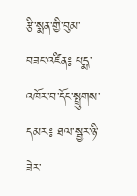རྩི་སྨན་གྱི་བུམ་བཟང་འཛིན༔ པདྨ་འཁོར་བ་དོང་སྤྲུགས་དམར༔ ཐལ་སྦྱར་ཉི་ཟེར་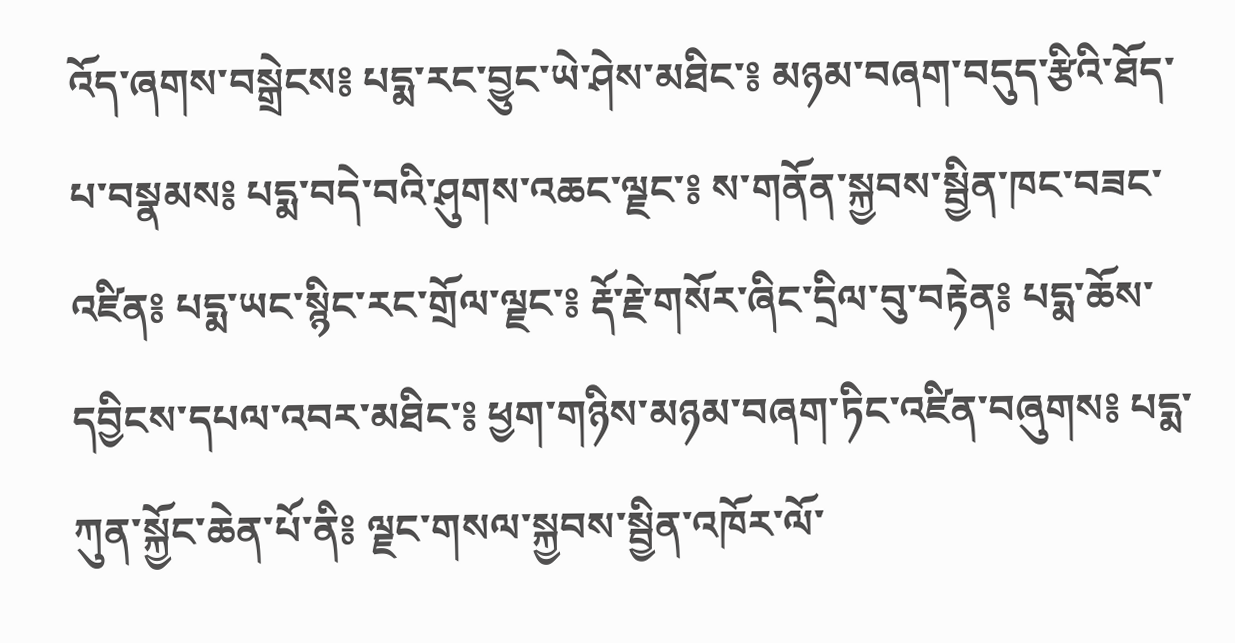འོད་ཞགས་བསྒྲེངས༔ པདྨ་རང་བྱུང་ཡེ་ཤེས་མཐིང་༔ མཉམ་བཞག་བདུད་རྩིའི་ཐོད་པ་བསྣམས༔ པདྨ་བདེ་བའི་ཤུགས་འཆང་ལྗང་༔ ས་གནོན་སྐྱབས་སྦྱིན་ཁང་བཟང་འཛིན༔ པདྨ་ཡང་སྙིང་རང་གྲོལ་ལྗང་༔ རྡོ་རྗེ་གསོར་ཞིང་དྲིལ་བུ་བརྟེན༔ པདྨ་ཆོས་དབྱིངས་དཔལ་འབར་མཐིང་༔ ཕྱག་གཉིས་མཉམ་བཞག་ཏིང་འཛིན་བཞུགས༔ པདྨ་ཀུན་སྐྱོང་ཆེན་པོ་ནི༔ ལྗང་གསལ་སྐྱབས་སྦྱིན་འཁོར་ལོ་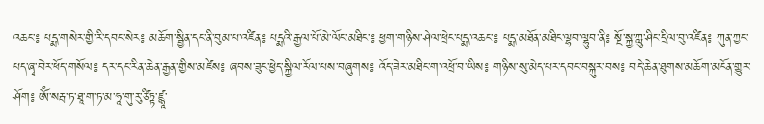འཆང་༔ པདྨ་གསེར་གྱི་རི་དབང་སེར༔ མཆོག་སྦྱིན་དང་ནི་བུམ་པ་འཛིན༔ པདྨའི་རྒྱལ་པོ་མེ་ལོང་མཐིང་༔ ཕྱག་གཉིས་ཤེལ་ཕྲེང་པདྨ་འཆང་༔ པདྨ་མཐོན་མཐིང་ལྷབ་ལྷུབ་ནི༔ སྔོ་སྐྱ་ཀླུ་ཤིང་དྲིལ་བུ་འཛིན༔ ཀུན་ཀྱང་པད་ཞྭ་བེར་ཕོད་གསོལ༔ དར་དང་རིན་ཆེན་རྒྱན་གྱིས་མཛེས༔ ཞབས་ཟུང་ཕྱེད་སྐྱིལ་རོལ་པས་བཞུགས༔ འོད་ཟེར་མཐིང་ག་འཕྲོ་བ་ཡིས༔ གཉིས་སུ་མེད་པར་དབང་བསྐུར་བས༔ བདེ་ཆེན་ཐུགས་མཆོག་མངོན་གྱུར་ཤོག༔ ཨོཾ་སརྦ་ཏ་ཐཱ་ག་ཏ་མ་ཧཱ་གུ་རུ་ཙིཏྟ་ཛྙཱ་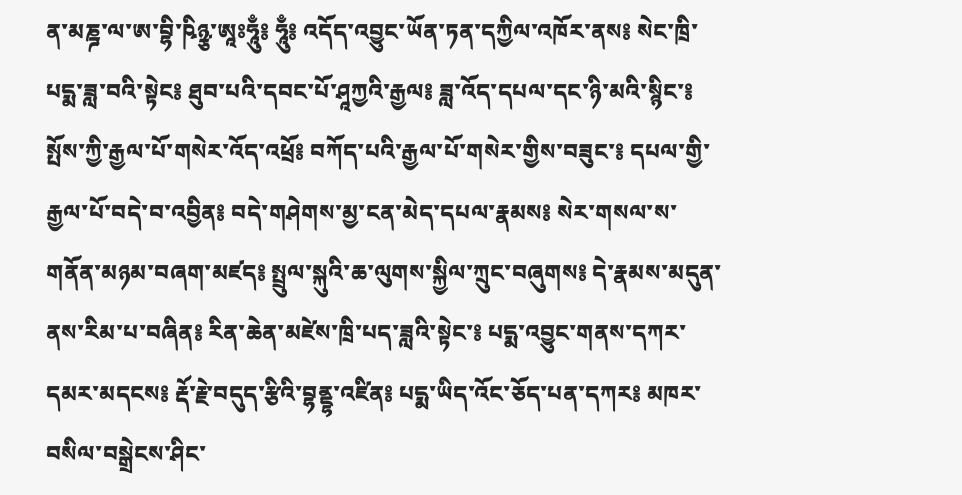ན་མཎྜ་ལ་ཨ་བྷི་ཥིཉྩ་ཨཱཿཧཱུྃ༔ ཧཱུྃ༔ འདོད་འབྱུང་ཡོན་ཏན་དཀྱིལ་འཁོར་ནས༔ སེང་ཁྲི་པདྨ་ཟླ་བའི་སྟེང༔ ཐུབ་པའི་དབང་པོ་ཤཱཀྱའི་རྒྱལ༔ ཟླ་འོད་དཔལ་དང་ཉི་མའི་སྙིང་༔ སྤོས་ཀྱི་རྒྱལ་པོ་གསེར་འོད་འཕྲོ༔ བཀོད་པའི་རྒྱལ་པོ་གསེར་གྱིས་བཟུང་༔ དཔལ་གྱི་རྒྱལ་པོ་བདེ་བ་འབྱིན༔ བདེ་གཤེགས་མྱ་ངན་མེད་དཔལ་རྣམས༔ སེར་གསལ་ས་གནོན་མཉམ་བཞག་མཛད༔ སྤྲུལ་སྐུའི་ཆ་ལུགས་སྐྱིལ་ཀྲུང་བཞུགས༔ དེ་རྣམས་མདུན་ནས་རིམ་པ་བཞིན༔ རིན་ཆེན་མཛེས་ཁྲི་པད་ཟླའི་སྟེང་༔ པདྨ་འབྱུང་གནས་དཀར་དམར་མདངས༔ རྡོ་རྗེ་བདུད་རྩིའི་བྷནྡྷ་འཛིན༔ པདྨ་ཡིད་འོང་ཅོད་པན་དཀར༔ མཁར་བསིལ་བསྒྲེངས་ཤིང་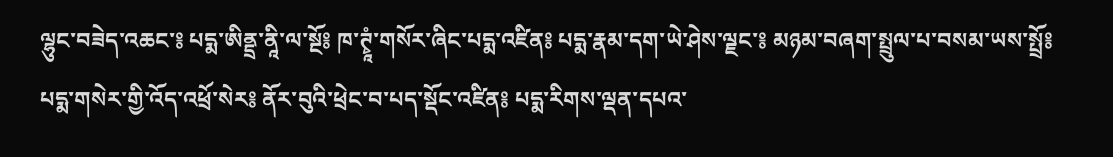ལྷུང་བཟེད་འཆང་༔ པདྨ་ཨིནྡྲ་ནཱི་ལ་སྔོ༔ ཁ་ཊྭཱཾ་གསོར་ཞིང་པདྨ་འཛིན༔ པདྨ་རྣམ་དག་ཡེ་ཤེས་ལྗང་༔ མཉམ་བཞག་སྤྲུལ་པ་བསམ་ཡས་སྤྲོ༔ པདྨ་གསེར་གྱི་འོད་འཕྲོ་སེར༔ ནོར་བུའི་ཕྲེང་བ་པད་སྡོང་འཛིན༔ པདྨ་རིགས་ལྡན་དཔའ་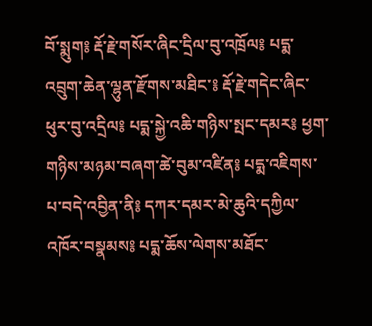བོ་སྨུག༔ རྡོ་རྗེ་གསོར་ཞིང་དྲིལ་བུ་འཁྲོལ༔ པདྨ་འབྲུག་ཆེན་ལྷུན་རྫོགས་མཐིང་༔ རྡོ་རྗེ་གདེང་ཞིང་ཕུར་བུ་འདྲིལ༔ པདྨ་སྐྱེ་འཆི་གཉིས་སྤང་དམར༔ ཕྱག་གཉིས་མཉམ་བཞག་ཚེ་བུམ་འཛིན༔ པདྨ་འཇིགས་པ་བདེ་འབྱིན་ནི༔ དཀར་དམར་མེ་ཆུའི་དཀྱིལ་འཁོར་བསྣམས༔ པདྨ་ཆོས་ལེགས་མཐོང་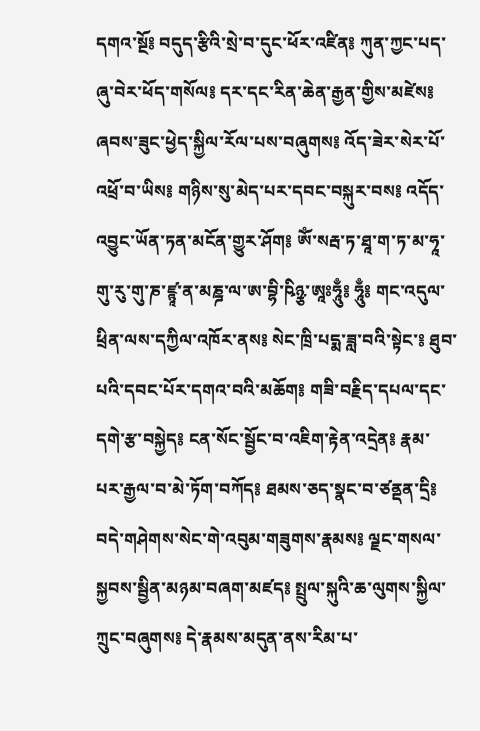དགའ་སྔོ༔ བདུད་རྩིའི་སྲེ་བ་དུང་ཕོར་འཛིན༔ ཀུན་ཀྱང་པད་ཞུ་བེར་ཕོད་གསོལ༔ དར་དང་རིན་ཆེན་རྒྱན་གྱིས་མཛེས༔ ཞབས་ཟུང་ཕྱེད་སྐྱིལ་རོལ་པས་བཞུགས༔ འོད་ཟེར་སེར་པོ་འཕྲོ་བ་ཡིས༔ གཉིས་སུ་མེད་པར་དབང་བསྐུར་བས༔ འདོད་འབྱུང་ཡོན་ཏན་མངོན་གྱུར་ཤོག༔ ཨོཾ་སརྦ་ཏ་ཐཱ་ག་ཏ་མ་ཧཱ་གུ་རུ་གུ་ཎ་ཛྙཱ་ན་མཎྜ་ལ་ཨ་བྷི་ཥིཉྩ་ཨཱཿཧཱུྃ༔ ཧཱུྃ༔ གང་འདུལ་ཕྲིན་ལས་དཀྱིལ་འཁོར་ནས༔ སེང་ཁྲི་པདྨ་ཟླ་བའི་སྟེང་༔ ཐུབ་པའི་དབང་པོར་དགའ་བའི་མཆོག༔ གཟི་བརྗིད་དཔལ་དང་དགེ་རྩ་བསྐྱེད༔ ངན་སོང་སྦྱོང་བ་འཇིག་རྟེན་འདྲེན༔ རྣམ་པར་རྒྱལ་བ་མེ་ཏོག་བཀོད༔ ཐམས་ཅད་སྣང་བ་ཙནྡན་དྲི༔ བདེ་གཤེགས་སེང་གེ་འབུམ་གཟུགས་རྣམས༔ ལྗང་གསལ་སྐྱབས་སྦྱིན་མཉམ་བཞག་མཛད༔ སྤྲུལ་སྐུའི་ཆ་ལུགས་སྐྱིལ་ཀྲུང་བཞུགས༔ དེ་རྣམས་མདུན་ནས་རིམ་པ་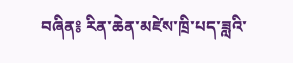བཞིན༔ རིན་ཆེན་མཛེས་ཁྲི་པད་ཟླའི་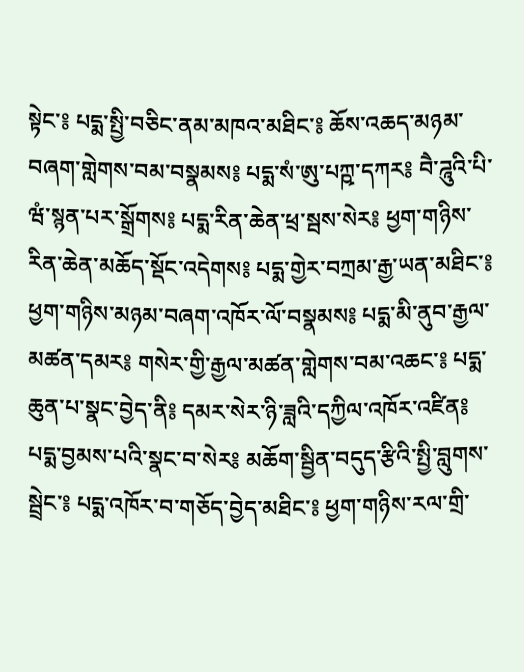སྟེང་༔ པདྨ་སྤྱི་བཅིང་ནམ་མཁའ་མཐིང་༔ ཆོས་འཆད་མཉམ་བཞག་གླེགས་བམ་བསྣམས༔ པདྨ་སཾ་ཨུ་པཀྵ་དཀར༔ བཻ་ཌཱུའི་པི་ཝཾ་སྙན་པར་སྒྲོགས༔ པདྨ་རིན་ཆེན་ཕྲ་སྦས་སེར༔ ཕྱག་གཉིས་རིན་ཆེན་མཆོད་སྡོང་འདེགས༔ པདྨ་གྱེར་བཀྲམ་རྒྱ་ཡན་མཐིང་༔ ཕྱག་གཉིས་མཉམ་བཞག་འཁོར་ལོ་བསྣམས༔ པདྨ་མི་ནུབ་རྒྱལ་མཚན་དམར༔ གསེར་གྱི་རྒྱལ་མཚན་གླེགས་བམ་འཆང་༔ པདྨ་ཆུན་པ་སྣང་བྱེད་ནི༔ དམར་སེར་ཉི་ཟླའི་དཀྱིལ་འཁོར་འཛིན༔ པདྨ་བྱམས་པའི་སྣང་བ་སེར༔ མཆོག་སྦྱིན་བདུད་རྩིའི་སྤྱི་བླུགས་སྦྲེང་༔ པདྨ་འཁོར་བ་གཅོད་བྱེད་མཐིང་༔ ཕྱག་གཉིས་རལ་གྲི་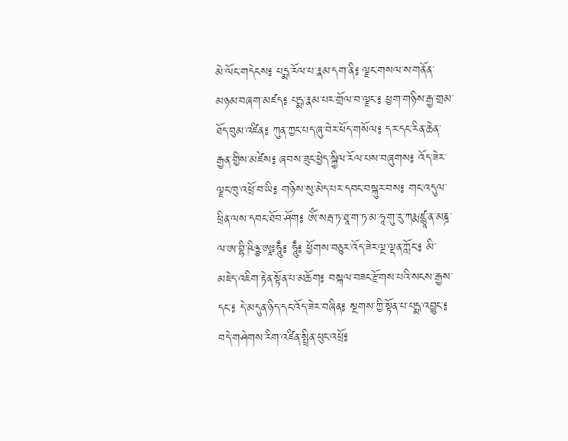མེ་ལོང་གདེངས༔ པདྨ་རོལ་པ་རྣམ་དག་ནི༔ ལྗང་གསལ་ས་གནོན་མཉམ་བཞག་མཛད༔ པདྨ་རྣམ་པར་གྲོལ་བ་ལྗང་༔ ཕྱག་གཉིས་རྒྱ་གྲམ་ཐོད་བུམ་འཛིན༔ ཀུན་ཀྱང་པད་ཞུ་བེར་ཕོད་གསོལ༔ དར་དང་རིན་ཆེན་རྒྱན་གྱིས་མཛེས༔ ཞབས་ཟུང་ཕྱེད་སྐྱིལ་རོལ་པས་བཞུགས༔ འོད་ཟེར་ལྗང་ཁུ་འཕྲོ་བ་ཡི༔ གཉིས་སུ་མེད་པར་དབང་བསྐུར་བས༔ གང་འདུལ་ཕྲིན་ལས་དབང་ཐོབ་ཤོག༔ ཨོཾ་སརྦ་ཏ་ཐཱ་ག་ཏ་མ་ཧཱ་གུ་རུ་ཀརྨ་ཛྙཱ་ན་མཎྜ་ལ་ཨ་བྷི་ཥིཉྩ་ཨཱཿཧཱུྃ༔ ཧཱུྃ༔ ཕྱོགས་བཅུར་འོད་ཟེར་ལྔ་ལྡན་ཀློང་༔ མི་མཇེད་འཇིག་རྟེན་སྟོན་པ་མཆོག༔ བསྐལ་བཟང་རྫོགས་པའི་སངས་རྒྱས་དང་༔ དེ་མདུན་ཉིད་དང་འོད་ཟེར་བཞིན༔ སྔགས་ཀྱི་སྟོན་པ་པདྨ་འབྱུང་༔ བདེ་གཤེགས་རིག་འཛིན་སྤྲིན་ཕུང་འཕྲོ༔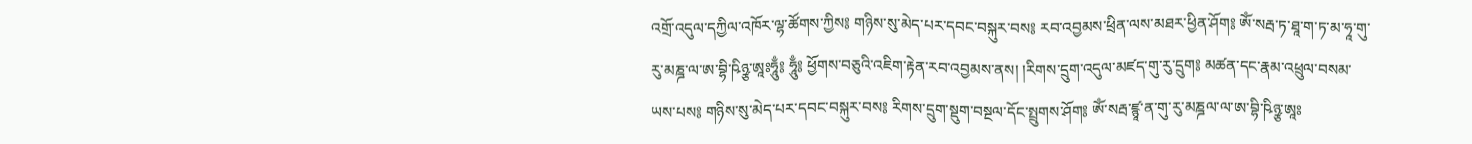འགྲོ་འདུལ་དཀྱིལ་འཁོར་ལྷ་ཚོགས་ཀྱིས༔ གཉིས་སུ་མེད་པར་དབང་བསྐུར་བས༔ རབ་འབྱམས་ཕྲིན་ལས་མཐར་ཕྱིན་ཤོག༔ ཨོཾ་སརྦ་ཏ་ཐཱ་ག་ཏ་མ་ཧཱ་གུ་རུ་མཎྜ་ལ་ཨ་བྷི་ཥིཉྩ་ཨཱཿཧཱུྃ༔ ཧཱུྃ༔ ཕྱོགས་བཅུའི་འཇིག་རྟེན་རབ་འབྱམས་ནས། །རིགས་དྲུག་འདུལ་མཛད་གུ་རུ་དྲུག༔ མཚན་དང་རྣམ་འཕྲུལ་བསམ་ཡས་པས༔ གཉིས་སུ་མེད་པར་དབང་བསྐུར་བས༔ རིགས་དྲུག་སྡུག་བསྔལ་དོང་སྤྲུགས་ཤོག༔ ཨོཾ་སརྦ་ཛྙཱ་ན་གུ་རུ་མཎྜལ་ལ་ཨ་བྷི་ཥིཉྩ་ཨཱཿ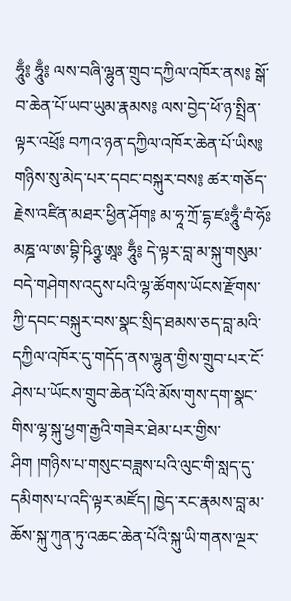ཧཱུྃ༔ ཧཱུྃ༔ ལས་བཞི་ལྷུན་གྲུབ་དཀྱིལ་འཁོར་ནས༔ སྒོ་བ་ཆེན་པོ་ཡབ་ཡུམ་རྣམས༔ ལས་བྱེད་ཕོ་ཉ་སྤྲིན་ལྟར་འཕྲོ༔ བཀའ་ཉན་དཀྱིལ་འཁོར་ཆེན་པོ་ཡིས༔ གཉིས་སུ་མེད་པར་དབང་བསྐུར་བས༔ ཚར་གཅོད་རྗེས་འཛིན་མཐར་ཕྱིན་ཤོག༔ མ་ཧཱ་ཀྲོ་དྷ་ཛཿཧཱུྃ་བཾ་ཧོཿམཎྜ་ལ་ཨ་བྷི་ཥིཉྩ་ཨཱཿ ཧཱུྃ༔ དེ་ལྟར་བླ་མ་སྐུ་གསུམ་བདེ་གཤེགས་འདུས་པའི་ལྷ་ཚོགས་ཡོངས་རྫོགས་ཀྱི་དབང་བསྐུར་བས་སྣང་སྲིད་ཐམས་ཅད་བླ་མའི་དཀྱིལ་འཁོར་དུ་གདོད་ནས་ལྷུན་གྱིས་གྲུབ་པར་ངོ་ཤེས་པ་ཡོངས་གྲུབ་ཆེན་པོའི་མོས་གུས་དག་སྣང་གིས་ལྷ་སྐུ་ཕྱག་རྒྱའི་གཟེར་ཐེམ་པར་གྱིས་ཤིག །གཉིས་པ་གསུང་བཟླས་པའི་ལུང་གི་སླད་དུ་དམིགས་པ་འདི་ལྟར་མཛོད། ཁྱེད་རང་རྣམས་བླ་མ་ཆོས་སྐུ་ཀུན་ཏུ་འཆང་ཆེན་པོའི་སྐུ་ཡི་གནས་ལྔར་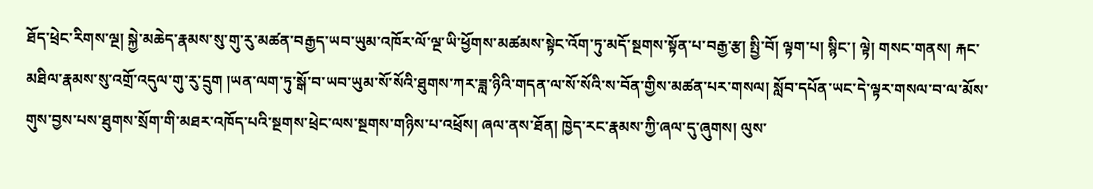ཐོད་ཕྲེང་རིགས་ལྔ། སྐྱེ་མཆེད་རྣམས་སུ་གུ་རུ་མཚན་བརྒྱད་ཡབ་ཡུམ་འཁོར་ལོ་ལྔ་ཡི་ཕྱོགས་མཚམས་སྟེང་འོག་ཏུ་མདོ་སྔགས་སྟོན་པ་བརྒྱ་རྩ། སྤྱི་བོ། ལྟག་པ། སྙིང་། ལྟེ། གསང་གནས། རྐང་མཐིལ་རྣམས་སུ་འགྲོ་འདུལ་གུ་རུ་དྲུག །ཡན་ལག་ཏུ་སྒོ་བ་ཡབ་ཡུམ་སོ་སོའི་ཐུགས་ཀར་ཟླ་ཉིའི་གདན་ལ་སོ་སོའི་ས་བོན་གྱིས་མཚན་པར་གསལ། སློབ་དཔོན་ཡང་དེ་ལྟར་གསལ་བ་ལ་མོས་གུས་བྱས་པས་ཐུགས་སྲོག་གི་མཐར་འཁོད་པའི་སྔགས་ཕྲེང་ལས་སྔགས་གཉིས་པ་འཕྲོས། ཞལ་ནས་ཐོན། ཁྱེད་རང་རྣམས་ཀྱི་ཞལ་དུ་ཞུགས། ལུས་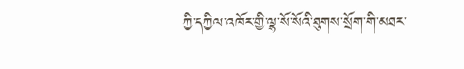ཀྱི་དཀྱིལ་འཁོར་གྱི་ལྷ་སོ་སོའི་ཐུགས་སྲོག་གི་མཐར་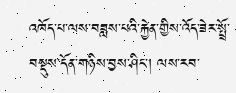འཁོད་པ་ལས་བཟླས་པའི་རྐྱེན་གྱིས་འོད་ཟེར་སྤྲོ་བསྡུས་དོན་གཉིས་བྱས་ཤིང་། ལས་རབ་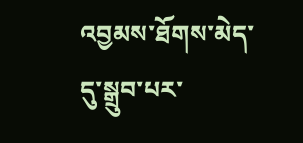འབྱམས་ཐོགས་མེད་དུ་སྒྲུབ་པར་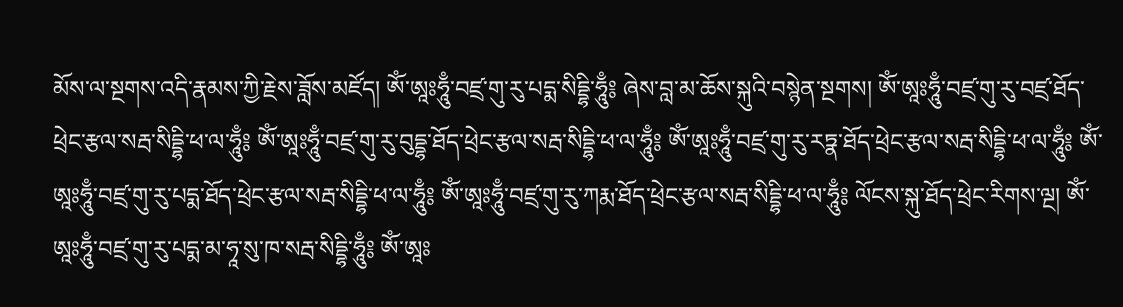མོས་ལ་སྔགས་འདི་རྣམས་ཀྱི་རྗེས་ཟློས་མཛོད། ཨོཾ་ཨཱཿཧཱུྃ་བཛྲ་གུ་རུ་པདྨ་སིདྡྷི་ཧཱུྃ༔ ཞེས་བླ་མ་ཆོས་སྐུའི་བསྙེན་སྔགས། ཨོཾ་ཨཱཿཧཱུྃ་བཛྲ་གུ་རུ་བཛྲ་ཐོད་ཕྲེང་རྩལ་སརྦ་སིདྡྷི་ཕ་ལ་ཧཱུྃ༔ ཨོཾ་ཨཱཿཧཱུྃ་བཛྲ་གུ་རུ་བུདྡྷ་ཐོད་ཕྲེང་རྩལ་སརྦ་སིདྡྷི་ཕ་ལ་ཧཱུྃ༔ ཨོཾ་ཨཱཿཧཱུྃ་བཛྲ་གུ་རུ་རཏྣ་ཐོད་ཕྲེང་རྩལ་སརྦ་སིདྡྷི་ཕ་ལ་ཧཱུྃ༔ ཨོཾ་ཨཱཿཧཱུྃ་བཛྲ་གུ་རུ་པདྨ་ཐོད་ཕྲེང་རྩལ་སརྦ་སིདྡྷི་ཕ་ལ་ཧཱུྃ༔ ཨོཾ་ཨཱཿཧཱུྃ་བཛྲ་གུ་རུ་ཀརྨ་ཐོད་ཕྲེང་རྩལ་སརྦ་སིདྡྷི་ཕ་ལ་ཧཱུྃ༔ ལོངས་སྐུ་ཐོད་ཕྲེང་རིགས་ལྔ། ཨོཾ་ཨཱཿཧཱུྃ་བཛྲ་གུ་རུ་པདྨ་མ་ཧཱ་སུ་ཁ་སརྦ་སིདྡྷི་ཧཱུྃ༔ ཨོཾ་ཨཱཿ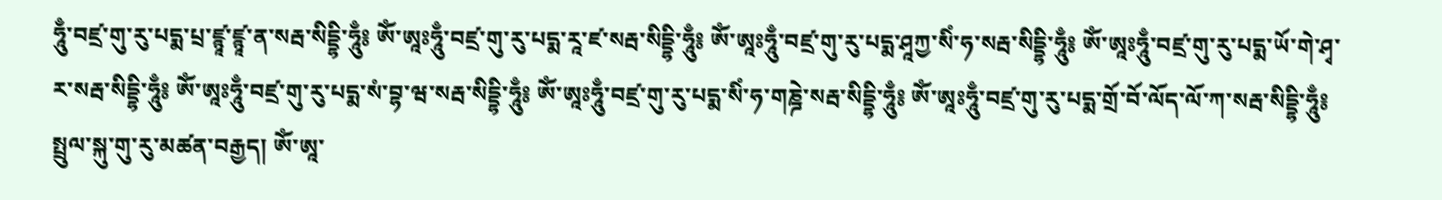ཧཱུྃ་བཛྲ་གུ་རུ་པདྨ་པྲ་ཛྙཱ་ཛྙཱ་ན་སརྦ་སིདྡྷི་ཧཱུྃ༔ ཨོཾ་ཨཱཿཧཱུྃ་བཛྲ་གུ་རུ་པདྨ་རཱ་ཛ་སརྦ་སིདྡྷི་ཧཱུྃ༔ ཨོཾ་ཨཱཿཧཱུྃ་བཛྲ་གུ་རུ་པདྨ་ཤཱཀྱ་སིཾ་ཧ་སརྦ་སིདྡྷི་ཧཱུྃ༔ ཨོཾ་ཨཱཿཧཱུྃ་བཛྲ་གུ་རུ་པདྨ་ཡོ་གེ་ཤྭ་ར་སརྦ་སིདྡྷི་ཧཱུྃ༔ ཨོཾ་ཨཱཿཧཱུྃ་བཛྲ་གུ་རུ་པདྨ་སཾ་བྷ་ཝ་སརྦ་སིདྡྷི་ཧཱུྃ༔ ཨོཾ་ཨཱཿཧཱུྃ་བཛྲ་གུ་རུ་པདྨ་སིཾ་ཧ་གཎྜེ་སརྦ་སིདྡྷི་ཧཱུྃ༔ ཨོཾ་ཨཱཿཧཱུྃ་བཛྲ་གུ་རུ་པདྨ་གྲོ་བོ་ལོད་ལོ་ཀ་སརྦ་སིདྡྷི་ཧཱུྃ༔ སྤྲུལ་སྐུ་གུ་རུ་མཚན་བརྒྱད། ཨོཾ་ཨཱ་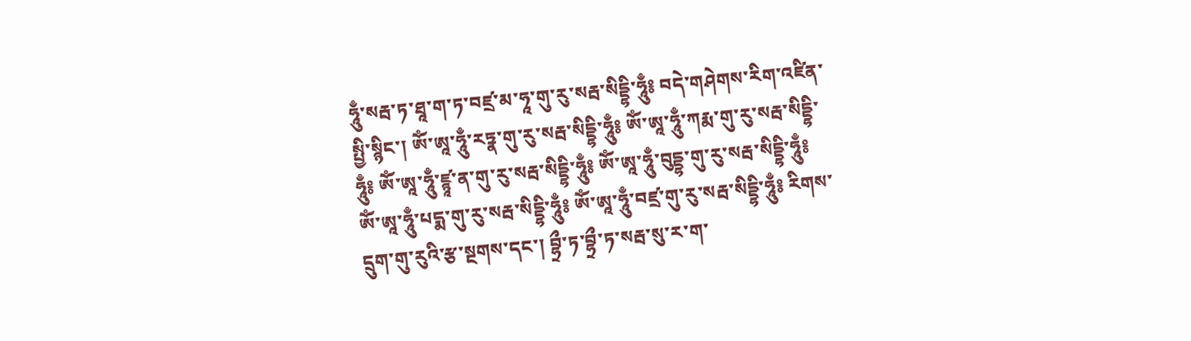ཧཱུྃ་སརྦ་ཏ་ཐཱ་ག་ཏ་བཛྲ་མ་ཧཱ་གུ་རུ་སརྦ་སིདྡྷི་ཧཱུྃ༔ བདེ་གཤེགས་རིག་འཛིན་སྤྱི་སྙིང་། ཨོཾ་ཨཱ་ཧཱུྃ་རཏྣ་གུ་རུ་སརྦ་སིདྡྷི་ཧཱུྃ༔ ཨོཾ་ཨཱ་ཧཱུྃ་ཀརྨ་གུ་རུ་སརྦ་སིདྡྷི་ཧཱུྃ༔ ཨོཾ་ཨཱ་ཧཱུྃ་ཛྙཱ་ན་གུ་རུ་སརྦ་སིདྡྷི་ཧཱུྃ༔ ཨོཾ་ཨཱ་ཧཱུྃ་བུདྡྷ་གུ་རུ་སརྦ་སིདྡྷི་ཧཱུྃ༔ ཨོཾ་ཨཱ་ཧཱུྃ་པདྨ་གུ་རུ་སརྦ་སིདྡྷི་ཧཱུྃ༔ ཨོཾ་ཨཱ་ཧཱུྃ་བཛྲ་གུ་རུ་སརྦ་སིདྡྷི་ཧཱུྃ༔ རིགས་དྲུག་གུ་རུའི་རྩ་སྔགས་དང་། བྷྲྀ་ཏ་བྷྲྀ་ཏ་སརྦ་སུ་ར་ག་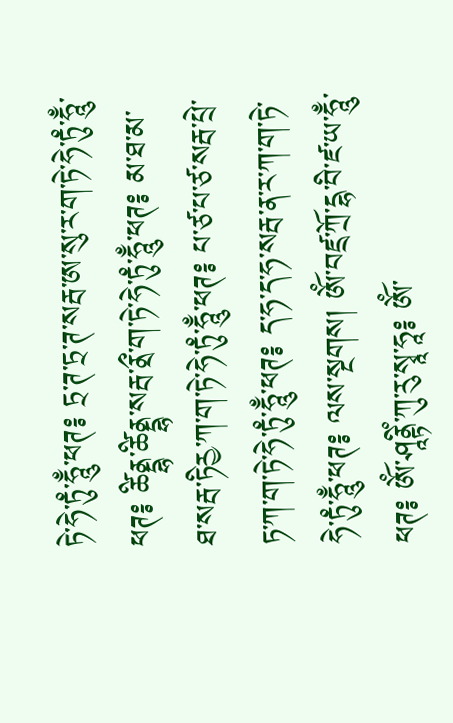ཏེ་ཧེ་ཏུཾ་ཧཱུྃ་ཕཊ༔ ཏྲ་ཊ་ཏྲ་ཊ་སརྦ་ཨ་སུ་ར་ག་ཏེ་ཧེ་ཏུཾ་ཧཱུྃ་ཕཊ༔ ཚིནྡྷ་ཚིནྡྷ་སརྦ་ནྲྀ་ག་ཏེ་ཧེ་ཏུཾ་ཧཱུྃ་ཕཊ༔ མ་ཐ་མ་ཐ་སརྦ་ཏིརྱ་ཀ་ག་ཏེ་ཧེ་ཏུཾ་ཧཱུྃ་ཕཊ༔ པ་ཙ་པ་ཙ་སརྦ་པྲེ་ཏ་ཀ་ག་ཏེ་ཧེ་ཏུཾ་ཧཱུྃ་ཕཊ༔ ད་ཧ་ད་ཧ་སརྦ་ན་ར་ཀ་ག་ཏེ་ཧེ་ཏུཾ་ཧཱུྃ་ཕཊ༔ ལས་སྔགས། ཨོཾ་བཛྲ་ཀྲོ་དྷ་བི་ཛ་ཡ་ཧཱུྃ་ཕཊ༔ ཨོཾ་ཤཱནྟིཾ་ཀུ་རུ་སྭཱ་ཧཱ༔ ཨོཾ་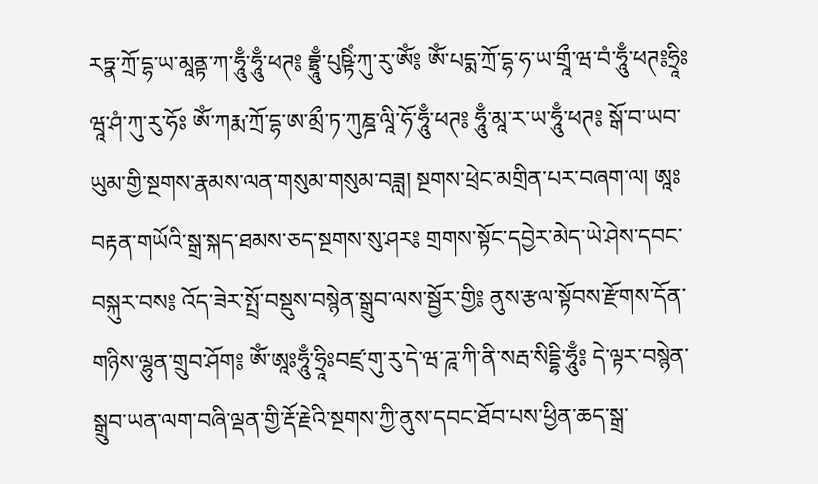རཏྣ་ཀྲོ་དྷ་ཡ་མཱནྟ་ཀ་ཧཱུྃ་ཧཱུྃ་ཕཊ༔ བྷྲཱུྃ་པུཥྟིཾ་ཀུ་རུ་ཨོཾ༔ ཨོཾ་པདྨ་ཀྲོ་དྷ་ཧ་ཡ་གྲཱྀ་ཝ་བཾ་ཧཱུྃ་ཕཊ༔ཧྲཱིཿཝཱ་ཤཾ་ཀུ་རུ་ཧོཿ ཨོཾ་ཀརྨ་ཀྲོ་དྷ་ཨ་མྲྀ་ཏ་ཀུཎྜ་ལཱི་ཧོ་ཧཱུྃ་ཕཊ༔ ཧཱུྃ་མཱ་ར་ཡ་ཧཱུྃ་ཕཊ༔ སྒོ་བ་ཡབ་ཡུམ་གྱི་སྔགས་རྣམས་ལན་གསུམ་གསུམ་བཟླ། སྔགས་ཕྲེང་མགྲིན་པར་བཞག་ལ། ཨཱཿ བརྟན་གཡོའི་སྒྲ་སྐད་ཐམས་ཅད་སྔགས་སུ་ཤར༔ གྲགས་སྟོང་དབྱེར་མེད་ཡེ་ཤེས་དབང་བསྐུར་བས༔ འོད་ཟེར་སྤྲོ་བསྡུས་བསྙེན་སྒྲུབ་ལས་སྦྱོར་གྱི༔ ནུས་རྩལ་སྟོབས་རྫོགས་དོན་གཉིས་ལྷུན་གྲུབ་ཤོག༔ ཨོཾ་ཨཱཿཧཱུྃ་ཧྲཱིཿབཛྲ་གུ་རུ་དེ་ཝ་ཌཱ་ཀི་ནི་སརྦ་སིདྡྷི་ཧཱུྃ༔ དེ་ལྟར་བསྙེན་སྒྲུབ་ཡན་ལག་བཞི་ལྡན་གྱི་རྡོ་རྗེའི་སྔགས་ཀྱི་ནུས་དབང་ཐོབ་པས་ཕྱིན་ཆད་སྒྲ་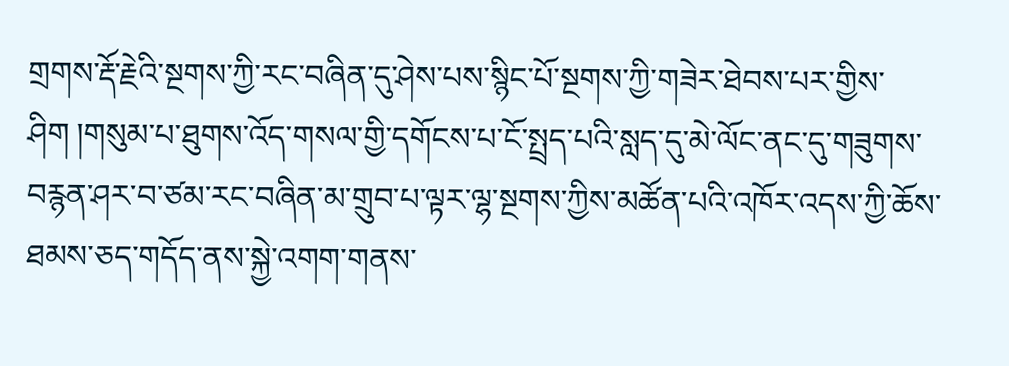གྲགས་རྡོ་རྗེའི་སྔགས་ཀྱི་རང་བཞིན་དུ་ཤེས་པས་སྙིང་པོ་སྔགས་ཀྱི་གཟེར་ཐེབས་པར་གྱིས་ཤིག །གསུམ་པ་ཐུགས་འོད་གསལ་གྱི་དགོངས་པ་ངོ་སྤྲད་པའི་སླད་དུ་མེ་ལོང་ནང་དུ་གཟུགས་བརྙན་ཤར་བ་ཙམ་རང་བཞིན་མ་གྲུབ་པ་ལྟར་ལྷ་སྔགས་ཀྱིས་མཚོན་པའི་འཁོར་འདས་ཀྱི་ཆོས་ཐམས་ཅད་གདོད་ནས་སྐྱེ་འགག་གནས་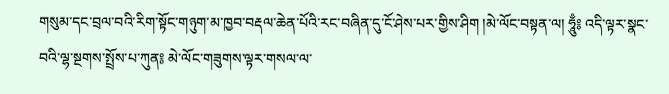གསུམ་དང་བྲལ་བའི་རིག་སྟོང་གཉུག་མ་ཁྱབ་བརྡལ་ཆེན་པོའི་རང་བཞིན་དུ་ངོ་ཤེས་པར་གྱིས་ཤིག །མེ་ལོང་བསྟན་ལ། ཧཱུྃ༔ འདི་ལྟར་སྣང་བའི་ལྷ་སྔགས་སྤྲོས་པ་ཀུན༔ མེ་ལོང་གཟུགས་ལྟར་གསལ་ལ་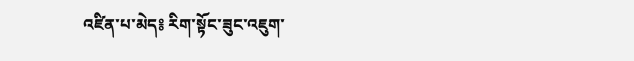འཛིན་པ་མེད༔ རིག་སྟོང་ཟུང་འཇུག་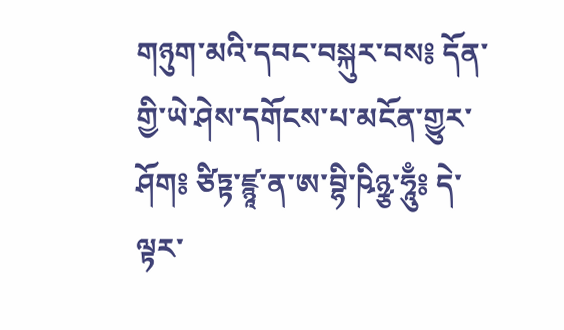གཉུག་མའི་དབང་བསྐུར་བས༔ དོན་གྱི་ཡེ་ཤེས་དགོངས་པ་མངོན་གྱུར་ཤོག༔ ཙིཏྟ་ཛྙཱ་ན་ཨ་བྷི་ཥིཉྩ་ཧཱུྃ༔ དེ་ལྟར་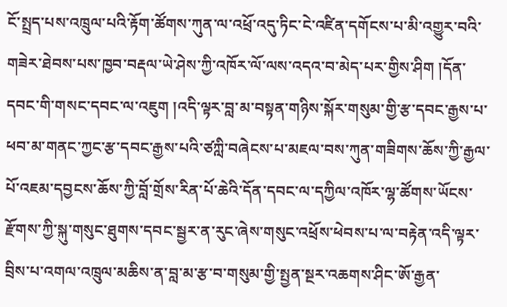ངོ་སྤྲད་པས་འཁྲུལ་པའི་རྟོག་ཚོགས་ཀུན་ལ་འཕྲོ་འདུ་ཏིང་ངེ་འཛིན་དགོངས་པ་མི་འགྱུར་བའི་གཟེར་ཐེབས་པས་ཁྱབ་བརྡལ་ཡེ་ཤེས་ཀྱི་འཁོར་ལོ་ལས་འདའ་བ་མེད་པར་གྱིས་ཤིག །དོན་དབང་གི་གསང་དབང་ལ་འཇུག །འདི་ལྟར་བླ་མ་བསྟན་གཉིས་སྐོར་གསུམ་གྱི་རྩ་དབང་རྒྱས་པ་ཕབ་མ་གནང་ཀྱང་རྩ་དབང་རྒྱས་པའི་ཙཀླི་བཞེངས་པ་མཇལ་བས་ཀུན་གཟིགས་ཆོས་ཀྱི་རྒྱལ་པོ་འཇམ་དབྱངས་ཆོས་ཀྱི་བློ་གྲོས་རིན་པོ་ཆེའི་དོན་དབང་ལ་དཀྱིལ་འཁོར་ལྷ་ཚོགས་ཡོངས་རྫོགས་ཀྱི་སྐུ་གསུང་ཐུགས་དབང་སྦྱར་ན་རུང་ཞེས་གསུང་འཕྲོས་ཕེབས་པ་ལ་བརྟེན་འདི་ལྟར་བྲིས་པ་འགལ་འཁྲུལ་མཆིས་ན་བླ་མ་རྩ་བ་གསུམ་གྱི་སྤྱན་སྔར་འཆགས་ཤིང་ཨོ་རྒྱན་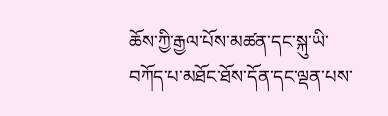ཆོས་ཀྱི་རྒྱལ་པོས་མཚན་དང་སྐུ་ཡི་བཀོད་པ་མཐོང་ཐོས་དོན་དང་ལྡན་པས་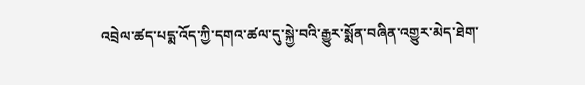འབྲེལ་ཚད་པདྨ་འོད་ཀྱི་དགའ་ཚལ་དུ་སྐྱེ་བའི་རྒྱུར་སྨོན་བཞིན་འགྱུར་མེད་ཐེག་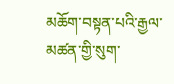མཆོག་བསྟན་པའི་རྒྱལ་མཚན་གྱི་སུག་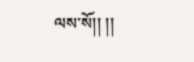ལས་སོ།། །།